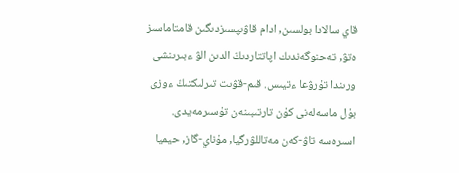قاي سالادا بولسىن, ادام قاۋىپسىزدىگىن قامتاماسىز ەتۋ, تەحنوگەندىك اپاتتاردىڭ الدىن الۋ ءبىرىنشى ورىندا تۇرۋعا ءتيىس. قىم-قۋىت تىرلىكتىڭ ءوزى بۇل ماسەلەنى كۇن تارتىبىنەن تۇسىرمەيدى. اسىرەسە تاۋ-كەن مەتاللۋرگيا, مۇناي-گاز, حيميا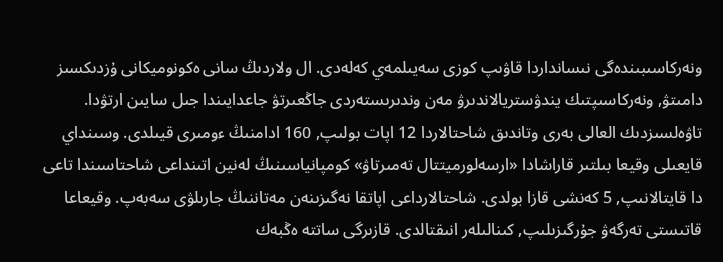ونەركاسىبىندەگى نىسانداردا قاۋىپ كوزى سەيىلمەي كەلەدى. ال ولاردىڭ سانى ەكونوميكانى ۇزدىكسىز دامىتۋ, ونەركاسىپتىك يندۋستريالاندىرۋ مەن وندىرىستەردى جاڭعىرتۋ جاعدايىندا جىل سايىن ارتۋدا.
تاۋەلسىزدىك العالى بەرى وتاندىق شاحتالاردا 12 اپات بولىپ, 160 ادامنىڭ ءومىرى قيىلدى. وسىنداي قايعىلى وقيعا بىلتىر قاراشادا «ارسەلورميتتال تەمىرتاۋ» كومپانياسىنىڭ لەنين اتىنداعى شاحتاسىندا تاعى دا قايتالانىپ, 5 كەنشى قازا بولدى. شاحتالارداعى اپاتقا نەگىزىنەن مەتاننىڭ جارىلۋى سەبەپ. وقيعاعا قاتىستى تەرگەۋ جۇرگىزىلىپ, كىنالىلەر انىقتالدى. قازىرگى ساتتە ەڭبەك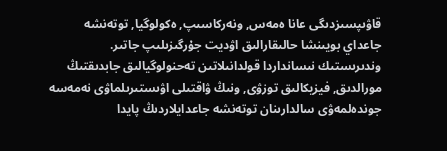قاۋىپسىزدىگى عانا ەمەس, ونەركاسىپ, ەكولوگيا, توتەنشە جاعداي بويىنشا حالىقارالىق اۋديت جۇرگىزىلىپ جاتىر. وندىرىستىك نىسانداردا قولدانىلاتىن تەحنولوگيالىق جابدىقتىڭ مورالدىق, فيزيكالىق توزۋى, ونىڭ ۋاقتىلى اۋىستىرىلماۋى نەمەسە جوندەلمەۋى سالدارىنان توتەنشە جاعدايلاردىڭ پايدا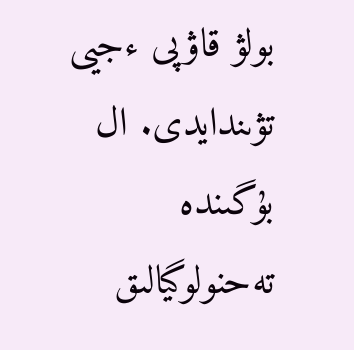بولۋ قاۋپى ءجيى تۋىندايدى. ال بۇگىندە تەحنولوگيالىق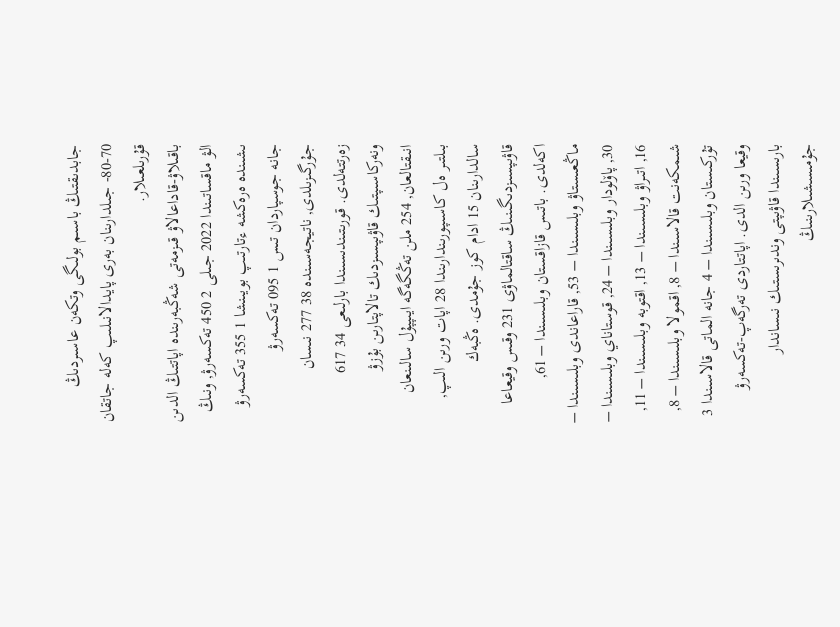جابدىقتىڭ باسىم بولىگى وتكەن عاسىردىڭ 70-80- جىلدارىنان بەرى پايدالانىلىپ كەلە جاتقان قۇرىلعىلار.
باقىلاۋ-قاداعالاۋ قىزمەتى شەڭبەرىندە اپاتتىڭ الدىن الۋ ماقساتىندا 2022 جىلى 2 450 تەكسەرۋ, ونىڭ ىشىندە ەرەكشە ءتارتىپ بويىنشا 1 355 تەكسەرۋ جانە جوسپاردان تىس 1 095 تەكسەرۋ جۇرگىزىلدى, ناتيجەسىندە 38 277 نىسان زەرتتەلدى. قورىتىندىسىندا بارلىعى 34 617 ونەركاسىپتىك قاۋىپسىزدىك تالاپتارىن بۇزۋ انىقتالعان, 254 ملن تەڭگەگە ايىپپۇل سالىنعان
بىلتىر ەل كاسىپورىندارىندا 28 اپات ورىن الىپ, سالدارىنان 15 ادام كوز جۇمدى. ەڭبەك قاۋىپسىزدىگىنىڭ ساقتالماۋى 231 وقىس وقيعاعا اكەلدى. باتىس قازاقستان وبلىسىندا – 61, ماڭعىستاۋ وبلىسىندا – 53, قاراعاندى وبلىسىندا – 30, پاۆلودار وبلىسىندا – 24, قوستاناي وبلىسىندا – 16, اتىراۋ وبلىسىندا – 13, اقتوبە وبلىسىندا – 11, شىمكەنت قالاسىندا – 8, اقمولا وبلىسىندا – 8, تۇركىستان وبلىسىندا – 4 جانە الماتى قالاسىندا 3 وقيعا ورىن الدى. اپاتتاردى تەرگەپ-تەكسەرۋ بارىسىندا قاۋىپتى وندىرىستىك نىساندار جۇمىسشىلارىنىڭ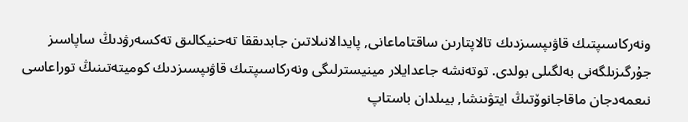ونەركاسىپتىك قاۋىپسىزدىك تالاپتارىن ساقتاماعانى, پايدالانىلاتىن جابدىققا تەحنيكالىق تەكسەرۋدىڭ ساپاسىز جۇرگىزىلگەنى بەلگىلى بولدى. توتەنشە جاعدايلار مينيسترلىگى ونەركاسىپتىك قاۋىپسىزدىك كوميتەتىنىڭ توراعاسى نىعمەدجان ماقاجانوۆتىڭ ايتۋىنشا, بيىلدان باستاپ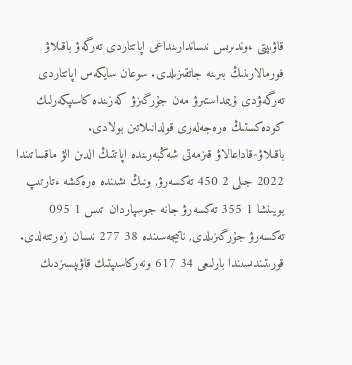قاۋىپتى ءوندىرىس نىساندارىنداعى اپاتتاردى تەرگەۋ باقىلاۋ فورمالارىنىڭ بىرىنە جاتقىزىلدى. سوعان سايكەس اپاتتاردى تەرگەۋدى ۇيىمداستىرۋ مەن جۇرگىزۋ كەزىندە كاسىپكەرلىك كودەكستىڭ ەرەجەلەرى قولدانىلاتىن بولادى.
باقىلاۋ-قاداعالاۋ قىزمەتى شەڭبەرىندە اپاتتىڭ الدىن الۋ ماقساتىندا 2022 جىلى 2 450 تەكسەرۋ, ونىڭ ىشىندە ەرەكشە ءتارتىپ بويىنشا 1 355 تەكسەرۋ جانە جوسپاردان تىس 1 095 تەكسەرۋ جۇرگىزىلدى, ناتيجەسىندە 38 277 نىسان زەرتتەلدى. قورىتىندىسىندا بارلىعى 34 617 ونەركاسىپتىك قاۋىپسىزدىك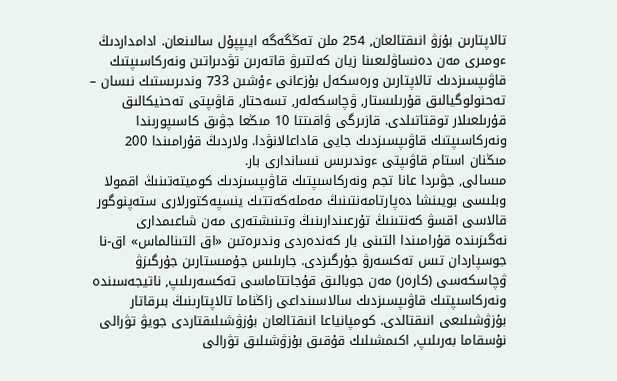تالاپتارىن بۇزۋ انىقتالعان, 254 ملن تەڭگەگە ايىپپۇل سالىنعان. ادامداردىڭ ءومىرى مەن دەنساۋلىعىنا زيان كەلتىرۋ قاتەرىن تۋدىراتىن ونەركاسىپتىك قاۋىپسىزدىك تالاپتارىن ورەسكەل بۇزعانى ءۇشىن 733 وندىرىستىك نىسان – تەحنولوگيالىق قۇرىلىستار, ۋچاسكەلەر, تسەحتار, قاۋىپتى تەحنيكالىق قۇرىلعىلار توقتاتىلدى. قازىرگى ۋاقىتتا 10 مىڭعا جۋىق كاسىپورىندا ونەركاسىپتىك قاۋىپسىزدىك جايى قاداعالانۋدا. ولاردىڭ قۇرامىندا 200 مىڭنان استام قاۋىپتى ءوندىرىس نىساندارى بار.
مىسالى, جۋىردا عانا تجم ونەركاسىپتىك قاۋىپسىزدىك كوميتەتىنىڭ اقمولا وبلىسى بويىنشا دەپارتامەنتىنىڭ مەملەكەتتىك ينسپەكتورلارى ستەپنوگور قالاسى اقسۋ كەنتىنىڭ تۇرعىندارىنىڭ وتىنىشتەرى مەن شاعىمدارى نەگىزىندە قۇرامىندا التىنى بار كەندەردى وندىرەتىن «اق التىنالماس» اق-نا جوسپاردان تىس تەكسەرۋ جۇرگىزدى. جارىلىس جۇمىستارىن جۇرگىزۋ ۋچاسكەسى (كارەر) مەن جوبالىق قۇجاتتاماسى تەكسەرىلىپ, ناتيجەسىندە ونەركاسىپتىك قاۋىپسىزدىك سالاسىنداعى زاڭناما تالاپتارىنىڭ بىرقاتار بۇزۋشىلىعى انىقتالدى. كومپانياعا انىقتالعان بۇزۋشىلىقتاردى جويۋ تۋرالى نۇسقاما بەرىلىپ, اكىمشىلىك قۇقىق بۇزۋشىلىق تۋرالى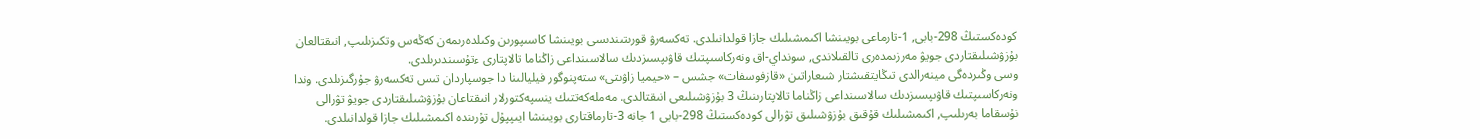كودەكستىڭ 298-بابى, 1-تارماعى بويىنشا اكىمشىلىك جازا قولدانىلدى. تەكسەرۋ قورىتىندىسى بويىنشا كاسىپورىن وكىلدەرىمەن كەڭەس وتكىزىلىپ, انىقتالعان بۇزۋشىلىقتاردى جويۋ مەرزىمدەرى تالقىلاندى, سونداي-اق ونەركاسىپتىك قاۋىپسىزدىك سالاسىنداعى زاڭناما تالاپتارى ءتۇسىندىرىلدى.
وسى وڭىردەگى مينەرالدى تىڭايتقىشتار شىعاراتىن «قازفوسفات» جشس – «حيميا زاۋىتى» ستەپنوگور فيليالىنا دا جوسپاردان تىس تەكسەرۋ جۇرگىزىلدى. وندا ونەركاسىپتىك قاۋىپسىزدىك سالاسىنداعى زاڭناما تالاپتارىنىڭ 3 بۇزۋشىلىعى انىقتالدى. مەملەكەتتىك ينسپەكتورلار انىقتاعان بۇزۋشىلىقتاردى جويۋ تۋرالى نۇسقاما بەرىلىپ, اكىمشىلىك قۇقىق بۇزۋشىلىق تۋرالى كودەكستىڭ 298-بابى 1 جانە 3-تارماقتارى بويىنشا ايىپپۇل تۇرىندە اكىمشىلىك جازا قولدانىلدى.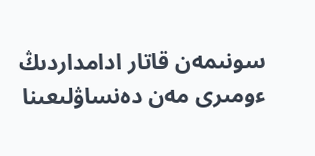سونىمەن قاتار ادامداردىڭ ءومىرى مەن دەنساۋلىعىنا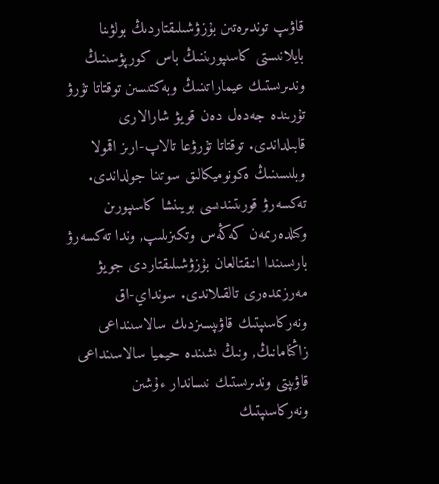قاۋىپ توندىرەتىن بۇزۋشىلىقتاردىڭ بولۋىنا بايلانىستى كاسىپورىننىڭ باس كورپۋسىنىڭ وندىرىستىك عيماراتىنىڭ وبەكتىسىن توقتاتا تۇرۋ تۇرىندە جەدەل دەن قويۋ شارالارى قابىلداندى. توقتاتا تۇرۋعا تالاپ-ارىز اقمولا وبلىسىنىڭ ەكونوميكالىق سوتىنا جولداندى. تەكسەرۋ قورىتىندىسى بويىنشا كاسىپورىن وكىلدەرىمەن كەڭەس وتكىزىلىپ, وندا تەكسەرۋ بارىسىندا انىقتالعان بۇزۋشىلىقتاردى جويۋ مەرزىمدەرى تالقىلاندى. سونداي-اق ونەركاسىپتىك قاۋىپسىزدىك سالاسىنداعى زاڭنامانىڭ, ونىڭ ىشىندە حيميا سالاسىنداعى قاۋىپتى وندىرىستىك نىساندار ءۇشىن ونەركاسىپتىك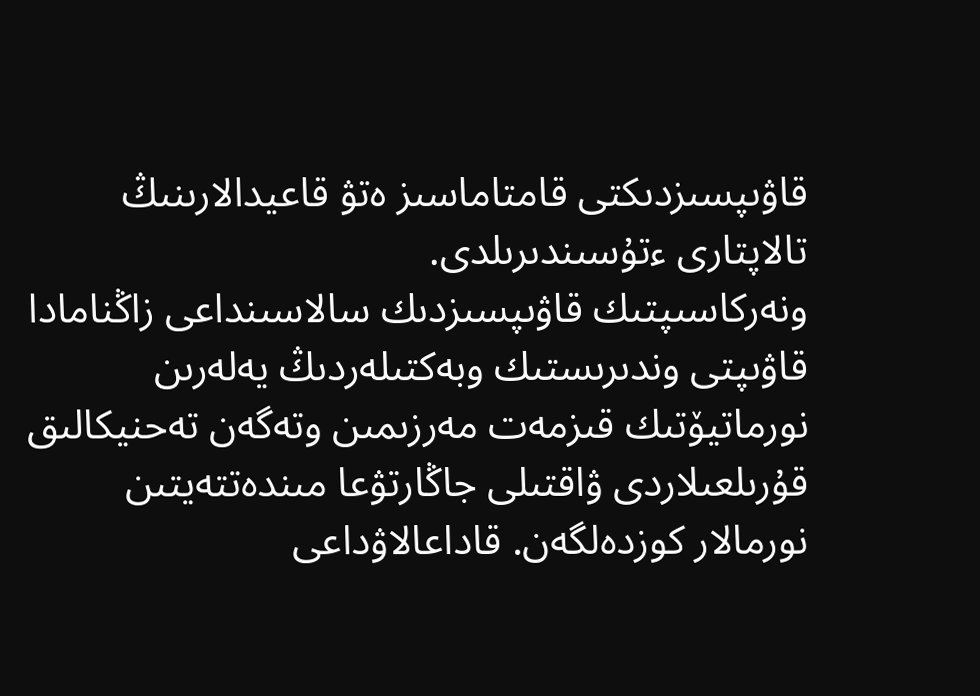قاۋىپسىزدىكتى قامتاماسىز ەتۋ قاعيدالارىنىڭ تالاپتارى ءتۇسىندىرىلدى.
ونەركاسىپتىك قاۋىپسىزدىك سالاسىنداعى زاڭنامادا قاۋىپتى وندىرىستىك وبەكتىلەردىڭ يەلەرىن نورماتيۆتىك قىزمەت مەرزىمىن وتەگەن تەحنيكالىق قۇرىلعىلاردى ۋاقتىلى جاڭارتۋعا مىندەتتەيتىن نورمالار كوزدەلگەن. قاداعالاۋداعى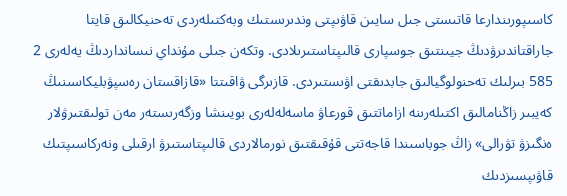كاسىپورىندارعا قاتىستى جىل سايىن قاۋىپتى وندىرىستىك وبەكتىلەردى تەحنيكالىق قايتا جاراقتاندىرۋدىڭ جيىنتىق جوسپارى قالىپتاستىرىلادى. وتكەن جىلى مۇنداي نىسانداردىڭ يەلەرى 2 585 بىرلىك تەحنولوگيالىق جابدىقتى اۋىستىردى. قازىرگى ۋاقىتتا «قازاقستان رەسپۋبليكاسىنىڭ كەيبىر زاڭنامالىق اكتىلەرىنە ازاماتتىق قورعاۋ ماسەلەلەرى بويىنشا وزگەرىستەر مەن تولىقتىرۋلار ەنگىزۋ تۋرالى» زاڭ جوباسىندا قاجەتتى قۇقىقتىق نورمالاردى قالىپتاستىرۋ ارقىلى ونەركاسىپتىك قاۋىپسىزدىك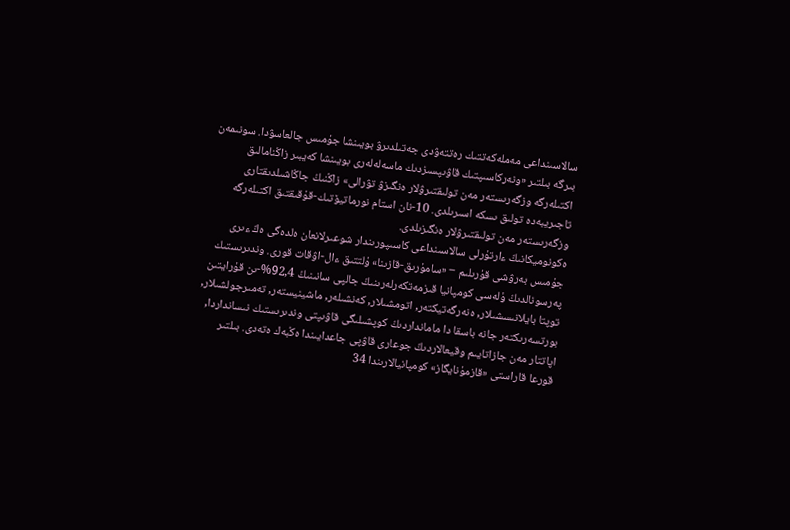سالاسىنداعى مەملەكەتتىك رەتتەۋدى جەتىلدىرۋ بويىنشا جۇمىس جالعاسۋدا. سونىمەن بىرگە بىلتىر «ونەركاسىپتىك قاۋىپسىزدىك ماسەلەلەرى بويىنشا كەيبىر زاڭنامالىق اكتىلەرگە وزگەرىستەر مەن تولىقتىرۋلار ەنگىزۋ تۋرالى» زاڭنىڭ جاڭاشىلدىقتارى تاجىريبەدە تولىق ىسكە اسىرىلدى. 10-نان استام نورماتيۆتىك-قۇقىقتىق اكتىلەرگە وزگەرىستەر مەن تولىقتىرۋلار ەنگىزىلدى.
ەكونوميكانىڭ ءارتۇرلى سالاسىنداعى كاسىپورىندار شوعىرلانعان ەلدەگى ەڭ ءىرى جۇمىس بەرۋشى قۇرىلىم ‒ «سامۇرىق-قازىنا» ۇلتتىق ءال-اۋقات قورى. وندىرىستىك پەرسونالدىڭ ۇلەسى كومپانيا قىزمەتكەرلەرىنىڭ جالپى سانىنىڭ 92,4%-ىن قۇرايتىن توپتا بايلانىسشىلار, ەنەرگەتيكتەر, اتومشىلار, كەنشىلەر, ماشينيستەر, تەمىرجولشىلار, بورتسەرىكتەر جانە باسقا دا مامانداردىڭ كوپشىلىگى قاۋىپتى وندىرىستىك نىسانداردا, اپاتتار مەن جازاتايىم وقيعالاردىڭ جوعارى قاۋپى جاعدايىندا ەڭبەك ەتەدى. بىلتىر قورعا قاراستى «قازمۇنايگاز» كومپانيالارىندا 34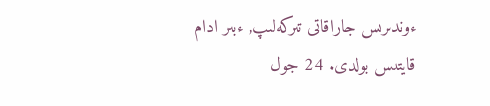ءوندىرىس جاراقاتى تىركەلىپ, ءبىر ادام قايتىس بولدى. 24 جول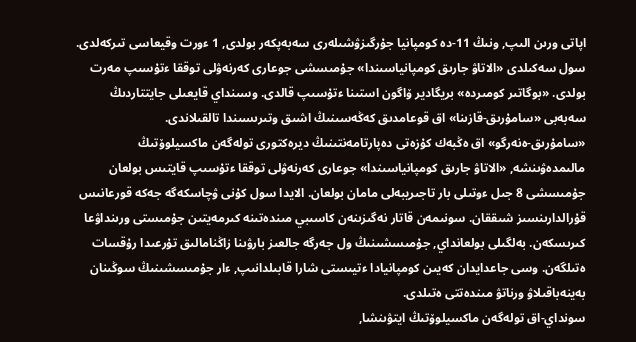اپاتى ورىن الىپ, ونىڭ 11-دە كومپانيا جۇرگىزۋشىلەرى سەبەپكەر بولدى, 1 ءورت وقيعاسى تىركەلدى. سول سەكىلدى «الاتاۋ جارىق كومپانياسىندا» جۇمىسشى جوعارى كەرنەۋلى توققا ءتۇسىپ مەرت بولدى. «بوگاتىر كومىردە» بريگادير ۆاگون استىنا ءتۇسىپ قالدى. وسىنداي قايعىلى جايتتاردىڭ سەبەبى «سامۇرىق-قازىنا» اق قوعامدىق كەڭەسىنىڭ اشىق وتىرىسىندا تالقىلاندى.
«سامۇرىق-ەنەرگو» اق ەڭبەك كۇزەتى دەپارتامەنتىنىڭ ديرەكتورى تولەگەن ماكسيلوۆتىڭ مالىمدەۋىنشە, «الاتاۋ جارىق كومپانياسىندا» جوعارى كەرنەۋلى توققا ءتۇسىپ قايتىس بولعان جۇمىسشى 8 جىل ءوتىلى بار تاجىريبەلى مامان بولعان. الايدا سول كۇنى ۋچاسكەگە جەكە قورعانىس قۇرالدارىنسىز شىققان. سونىمەن قاتار نەگىزىنەن كاسىبي مىندەتىنە كىرمەيتىن جۇمىستى ورىنداۋعا كىرىسكەن. بەلگىلى بولعانداي, جۇمىسشىنىڭ ول جەرگە جالعىز بارۋىنا زاڭنامالىق تۇرعىدا رۇقسات ەتىلگەن. وسى جاعدايدان كەيىن كومپانيادا ءتيىستى شارا قابىلدانىپ, ءار جۇمىسشىنىڭ سوڭىنان بەينەباقىلاۋ ورناتۋ مىندەتتى ەتىلدى.
سونداي-اق تولەگەن ماكسيلوۆتىڭ ايتۋىنشا,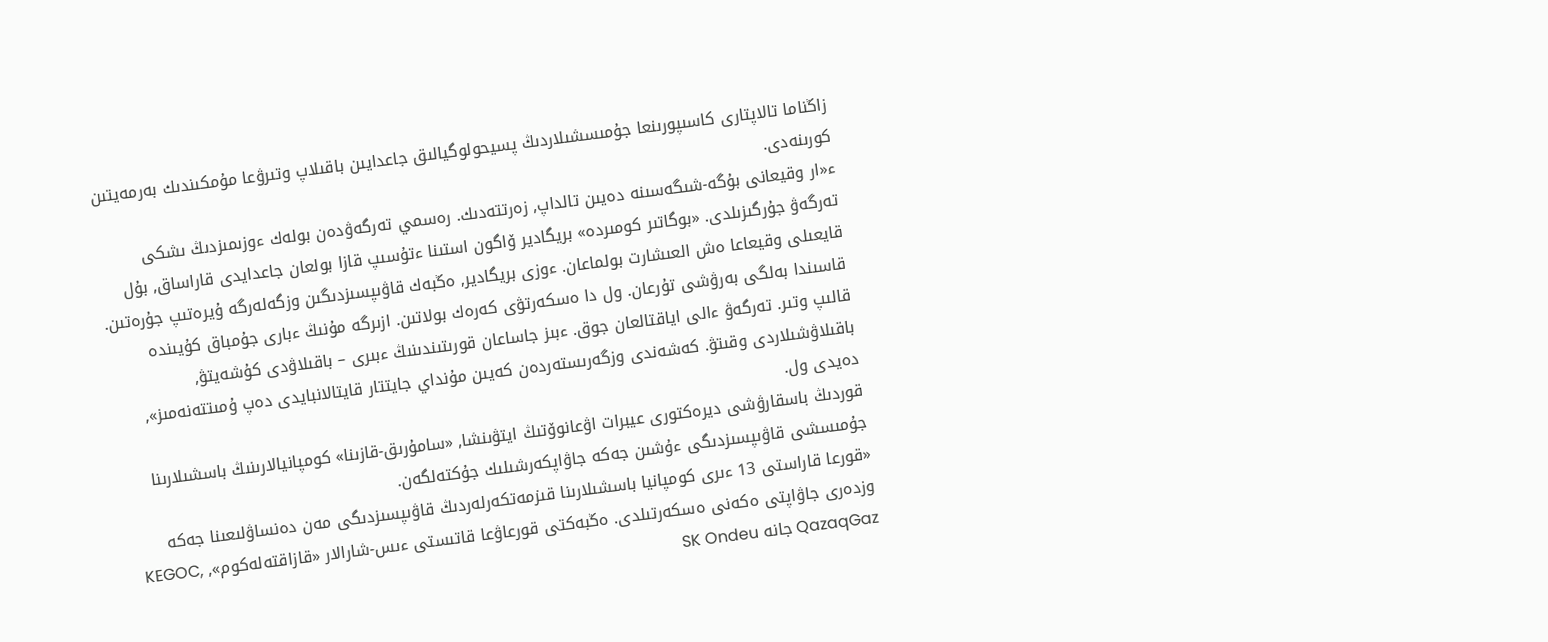زاڭناما تالاپتارى كاسىپورىنعا جۇمىسشىلاردىڭ پسيحولوگيالىق جاعدايىن باقىلاپ وتىرۋعا مۇمكىندىك بەرمەيتىن كورىنەدى.
ء«ار وقيعانى بۇگە-شىگەسىنە دەيىن تالداپ, زەرتتەدىك. رەسمي تەرگەۋدەن بولەك ءوزىمىزدىڭ ىشكى تەرگەۋ جۇرگىزىلدى. «بوگاتىر كومىردە» بريگادير ۆاگون استىنا ءتۇسىپ قازا بولعان جاعدايدى قاراساق, بۇل قايعىلى وقيعاعا ەش العىشارت بولماعان. ءوزى بريگادير, ەڭبەك قاۋىپسىزدىگىن وزگەلەرگە ۇيرەتىپ جۇرەتىن. قاسىندا بەلگى بەرۋشى تۇرعان. ول دا ەسكەرتۋى كەرەك بولاتىن. ازىرگە مۇنىڭ ءبارى جۇمباق كۇيىندە قالىپ وتىر. تەرگەۋ ءالى اياقتالعان جوق. ءبىز جاساعان قورىتىندىنىڭ ءبىرى – باقىلاۋدى كۇشەيتۋ, باقىلاۋشىلاردى وقىتۋ. كەشەندى وزگەرىستەردەن كەيىن مۇنداي جايتتار قايتالانبايدى دەپ ۇمىتتەنەمىز», دەيدى ول.
قوردىڭ باسقارۋشى ديرەكتورى عيبرات اۋعانوۆتىڭ ايتۋىنشا, «سامۇرىق-قازىنا» كومپانيالارىنىڭ باسشىلارىنا جۇمىسشى قاۋىپسىزدىگى ءۇشىن جەكە جاۋاپكەرشىلىك جۇكتەلگەن.
«قورعا قاراستى 13 ءىرى كومپانيا باسشىلارىنا قىزمەتكەرلەردىڭ قاۋىپسىزدىگى مەن دەنساۋلىعىنا جەكە وزدەرى جاۋاپتى ەكەنى ەسكەرتىلدى. ەڭبەكتى قورعاۋعا قاتىستى ءىس-شارالار «قازاقتەلەكوم», KEGOC, QazaqGaz جانە SK Ondeu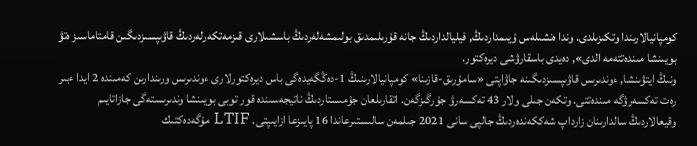كومپانيالارىندا وتكىزىلدى. وندا ەنشىلەس ۇيىمداردىڭ, فيليالداردىڭ جانە قۇرىلىمدىق بولىمشەلەردىڭ باسشىلارى قىزمەتكەرلەردىڭ قاۋىپسىزدىگىن قامتاماسىز ەتۋ بويىنشا مىندەتتەمە الدى», دەيدى باسقارۋشى ديرەكتور.
ونىڭ ايتۋىنشا, ءوندىرىس قاۋىپسىزدىگىنە جاۋاپتى «سامۇرىق-قازىنا» كومپانيالارىنىڭ 1-دەڭگەيدەگى باس ديرەكتورلارى ءوندىرىس ورىندارىن كەمىندە 2 ايدا ءبىر رەت تەكسەرۋگە مىندەتتى. وتكەن جىلى ولار 43 تەكسەرۋ جۇرگىزگەن. اتقارىلعان جۇمىستاردىڭ ناتيجەسىندە قور توبى بويىنشا وندىرىستەگى جازاتايىم وقيعالاردىڭ سالدارىنان زارداپ شەككەندەردىڭ جالپى سانى 2021 جىلمەن سالىستىرعاندا 16 پايىزعا ازايىپتى. LTIF مۇگەدەكتىك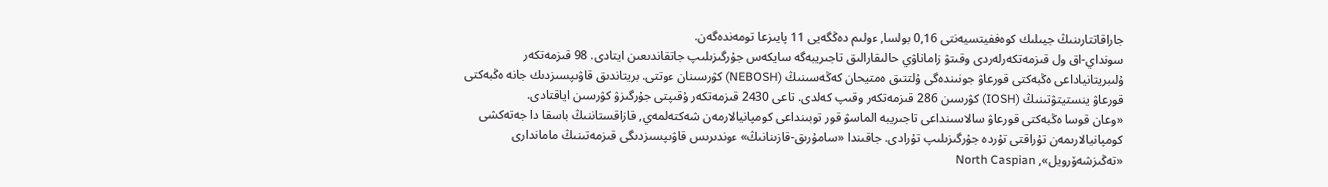جاراقاتتارىنىڭ جيىلىك كوەففيتسيەنتى 0,16 بولسا, ءولىم دەڭگەيى 11 پايىزعا تومەندەگەن.
سونداي-اق ول قىزمەتكەرلەردى وقىتۋ زاماناۋي حالىقارالىق تاجىريبەگە سايكەس جۇرگىزىلىپ جاتقاندىعىن ايتادى. 98 قىزمەتكەر ۇلىبريتانياداعى ەڭبەكتى قورعاۋ جونىندەگى ۇلتتىق ەمتيحان كەڭەسىنىڭ (NEBOSH) كۋرسىنان ءوتتى. بريتاندىق قاۋىپسىزدىك جانە ەڭبەكتى قورعاۋ ينستيتۋتىنىڭ (IOSH) كۋرسىن 286 قىزمەتكەر وقىپ كەلدى. تاعى 2430 قىزمەتكەر ۇقىپتى جۇرگىزۋ كۋرسىن اياقتادى.
«وعان قوسا ەڭبەكتى قورعاۋ سالاسىنداعى تاجىريبە الماسۋ قور توبىنداعى كومپانيالارمەن شەكتەلمەي, قازاقستاننىڭ باسقا دا جەتەكشى كومپانيالارىمەن تۇراقتى تۇردە جۇرگىزىلىپ تۇرادى. جاقىندا «سامۇرىق-قازىنانىڭ» ءوندىرىس قاۋىپسىزدىگى قىزمەتىنىڭ ماماندارى «تەڭىزشەۆرويل», North Caspian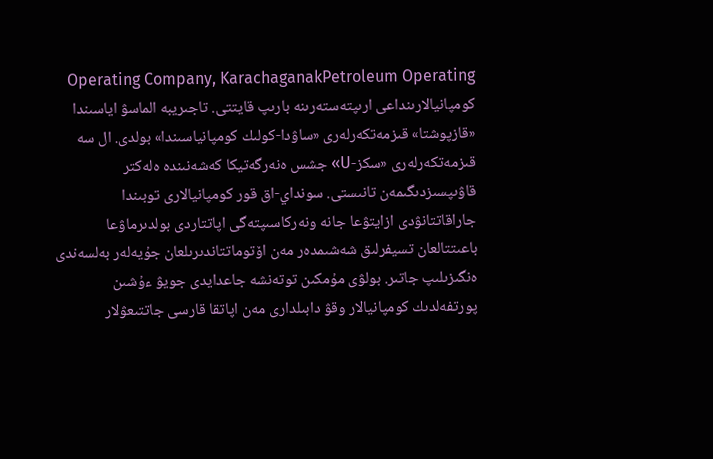Operating Company, KarachaganakPetroleum Operating كومپانيالارىنداعى ارىپتەستەرىنە بارىپ قايتتى. تاجىريبە الماسۋ اياسىندا «قازپوشتا» قىزمەتكەرلەرى «ساۋدا-كولىك كومپانياسىندا» بولدى. ال سە قىزمەتكەرلەرى «سكز-U» جشس ەنەرگەتيكا كەشەنىندە ەلەكتر قاۋىپسىزدىگىمەن تانىستى. سونداي-اق قور كومپانيالارى توبىندا جاراقاتتانۋدى ازايتۋعا جانە ونەركاسىپتەگى اپاتتاردى بولدىرماۋعا باعىتتالعان تسيفرلىق شەشىمدەر مەن اۆتوماتتاندىرىلعان جۇيەلەر بەلسەندى ەنگىزىلىپ جاتىر. بولۋى مۇمكىن توتەنشە جاعدايدى جويۋ ءۇشىن پورتفەلدىك كومپانيالار وقۋ دابىلدارى مەن اپاتقا قارسى جاتتىعۋلار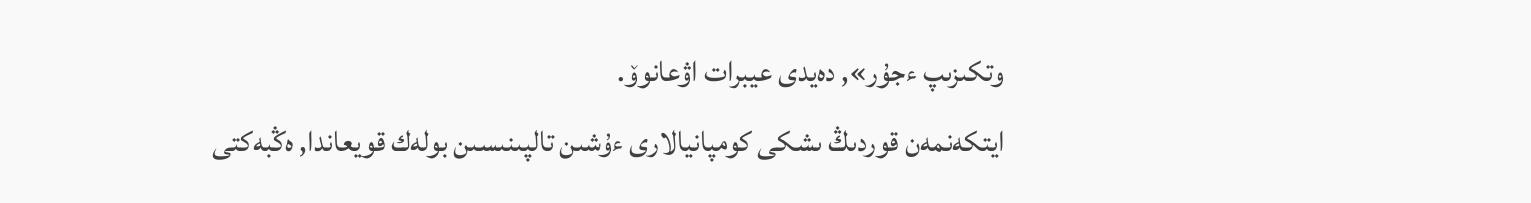وتكىزىپ ءجۇر», دەيدى عيبرات اۋعانوۆ.
ايتكەنمەن قوردىڭ ىشكى كومپانيالارى ءۇشىن تالپىنىسىن بولەك قويعاندا, ەڭبەكتى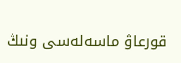قورعاۋ ماسەلەسى ونىڭ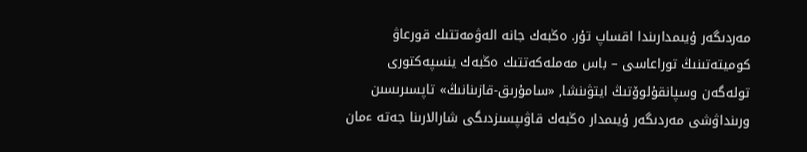مەردىگەر ۇيىمدارىندا اقساپ تۇر. ەڭبەك جانە الەۋمەتتىك قورعاۋ كوميتەتىنىڭ توراعاسى – باس مەملەكەتتىك ەڭبەك ينسپەكتورى تولەگەن وسپانقۇلوۆتىڭ ايتۋىنشا, «سامۇرىق-قازىنانىڭ» تاپسىرىسىن ورىنداۋشى مەردىگەر ۇيىمدار ەڭبەك قاۋىپسىزدىگى شارالارىنا جەتە ءمان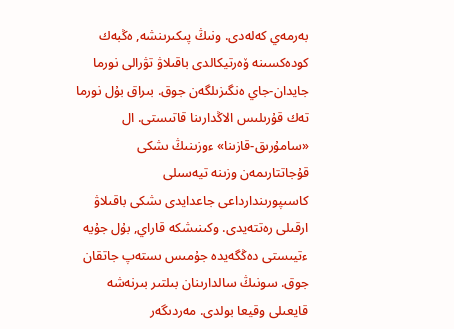بەرمەي كەلەدى. ونىڭ پىكىرىنشە, ەڭبەك كودەكسىنە ۆەرتيكالدى باقىلاۋ تۋرالى نورما جايدان-جاي ەنگىزىلگەن جوق. بىراق بۇل نورما تەك قۇرىلىس الاڭدارىنا قاتىستى. ال «سامۇرىق-قازىنا» ءوزىنىڭ ىشكى قۇجاتتارىمەن وزىنە تيەسىلى كاسىپورىندارداعى جاعدايدى ىشكى باقىلاۋ ارقىلى رەتتەيدى. وكىنىشكە قاراي, بۇل جۇيە ءتيىستى دەڭگەيدە جۇمىس ىستەپ جاتقان جوق. سونىڭ سالدارىنان بىلتىر بىرنەشە قايعىلى وقيعا بولدى. مەردىگەر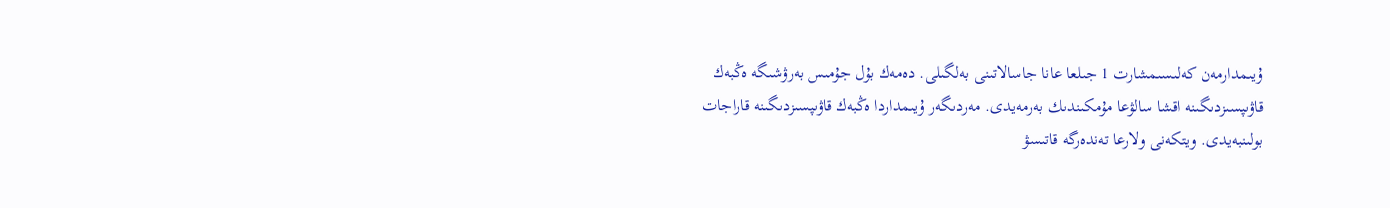ۇيىمدارمەن كەلىسىمشارت 1 جىلعا عانا جاسالاتىنى بەلگىلى. دەمەك بۇل جۇمىس بەرۋشىگە ەڭبەك قاۋىپسىزدىگىنە اقشا سالۋعا مۇمكىندىك بەرمەيدى. مەردىگەر ۇيىمداردا ەڭبەك قاۋىپسىزدىگىنە قاراجات بولىنبەيدى. ويتكەنى ولارعا تەندەرگە قاتىسۋ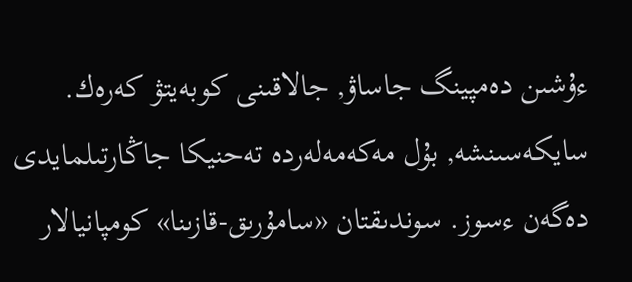ءۇشىن دەمپينگ جاساۋ, جالاقىنى كوبەيتۋ كەرەك. سايكەسىنشە, بۇل مەكەمەلەردە تەحنيكا جاڭارتىلمايدى دەگەن ءسوز. سوندىقتان «سامۇرىق-قازىنا» كومپانيالار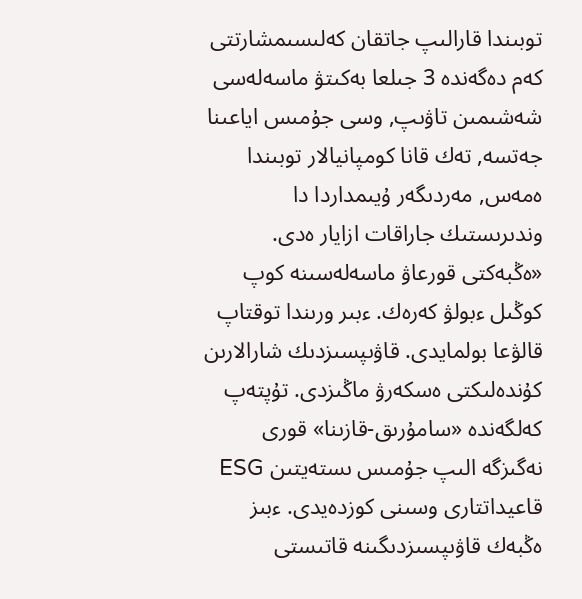توبىندا قارالىپ جاتقان كەلىسىمشارتتى كەم دەگەندە 3 جىلعا بەكىتۋ ماسەلەسى شەشىمىن تاۋىپ, وسى جۇمىس اياعىنا جەتسە, تەك قانا كومپانيالار توبىندا ەمەس, مەردىگەر ۇيىمداردا دا وندىرىستىك جاراقات ازايار ەدى.
«ەڭبەكتى قورعاۋ ماسەلەسىنە كوپ كوڭىل ءبولۋ كەرەك. ءبىر ورىندا توقتاپ قالۋعا بولمايدى. قاۋىپسىزدىك شارالارىن كۇندەلىكتى ەسكەرۋ ماڭىزدى. تۇپتەپ كەلگەندە «سامۇرىق-قازىنا» قورى نەگىزگە الىپ جۇمىس ىستەيتىن ESG قاعيداتتارى وسىنى كوزدەيدى. ءبىز ەڭبەك قاۋىپسىزدىگىنە قاتىستى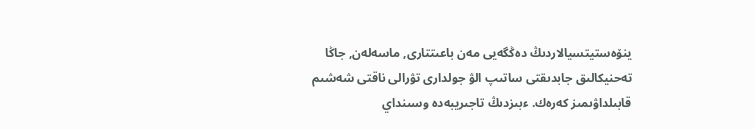ينۆەستيتسيالاردىڭ دەڭگەيى مەن باعىتتارى, ماسەلەن, جاڭا تەحنيكالىق جابدىقتى ساتىپ الۋ جولدارى تۋرالى ناقتى شەشىم قابىلداۋىمىز كەرەك. ءبىزدىڭ تاجىريبەدە وسىنداي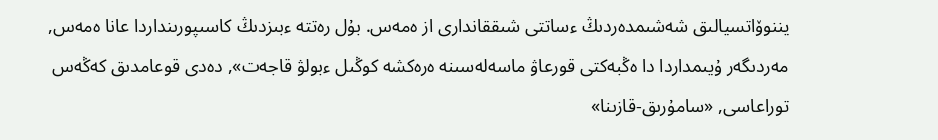يننوۆاتسيالىق شەشىمدەردىڭ ءساتتى شىققاندارى از ەمەس. بۇل رەتتە ءبىزدىڭ كاسىپورىنداردا عانا ەمەس, مەردىگەر ۇيىمداردا دا ەڭبەكتى قورعاۋ ماسەلەسىنە ەرەكشە كوڭىل ءبولۋ قاجەت», دەدى قوعامدىق كەڭەس توراعاسى, «سامۇرىق-قازىنا»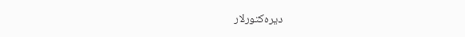ديرەكتورلار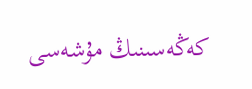كەڭەسىنىڭ مۇشەسى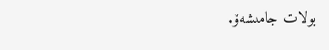بولات جامىشەۆ.